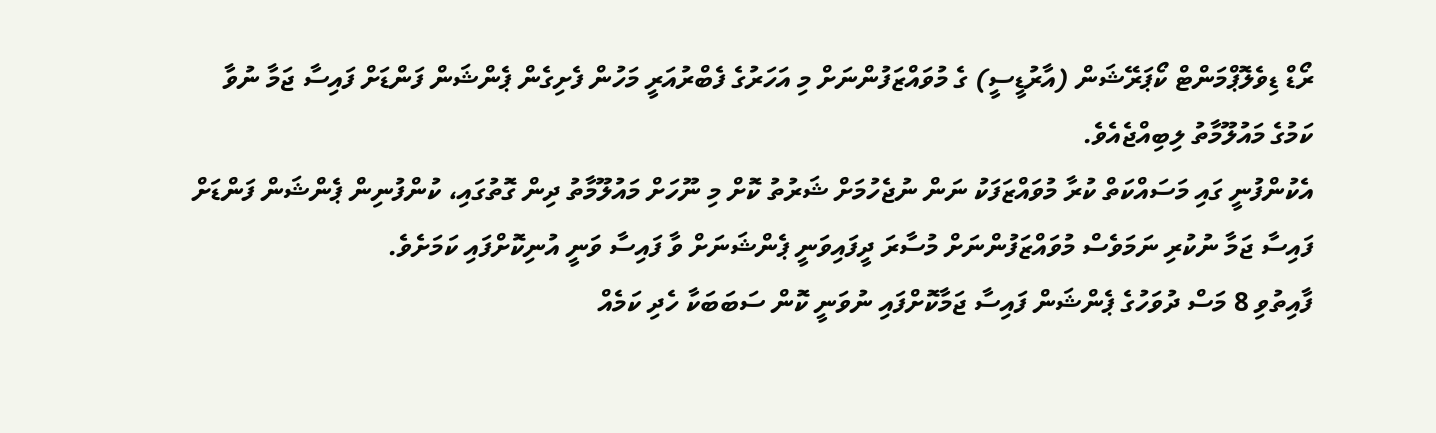ރޯޑް ޑިވެލޮޕްމަންޓް ކޯޕަރޭޝަން (އާރުޑީސީ) ގެ މުވައްޒަފުންނަށް މި އަހަރުގެ ފެބްރުއަރީ މަހުން ފެށިގެން ޕެންޝަން ފަންޑަށް ފައިސާ ޖަމާ ނުވާ ކަމުގެ މައުލޫމާތު ލިބިއްޖެއެވެ.
އެކުންފުނީ ގައި މަސައްކަތް ކުރާ މުވައްޒަފަކު ނަން ނުޖެހުމަށް ޝަރުތު ކޮށް މި ނޫހަށް މައުލޫމާތު ދިން ގޮތުގައި، ކުންފުނިން ޕެންޝަން ފަންޑަށް ފައިސާ ޖަމާ ނުކުރި ނަމަވެސް މުވައްޒަފުންނަށް މުސާރަ ދީފައިވަނީ ޕެންޝަނަށް ވާ ފައިސާ ވަނީ އުނިކޮށްފައި ކަމަށެވެ.
ފާއިތުވި 8 މަސް ދުވަހުގެ ޕެންޝަން ފައިސާ ޖަމާކޮށްފައި ނުވަނީ ކޮން ސަބަބަކާ ހެދި ކަމެއް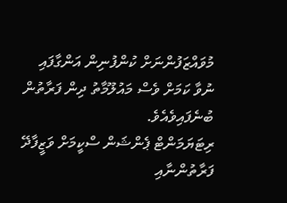މުވައްޒަފުންނަށް ކުންފުނިން އަންގާފައި ނުވާ ކަމަށް ވެސް މައުލޫމާތު ދިން ފަރާތުން ބުނެފައިވެއެވެ.
ރިޓަޔަމަންޓް ޕެންޝަން ސްކީމަށް ވަޒީފާދޭ ފަރާތުންނާއި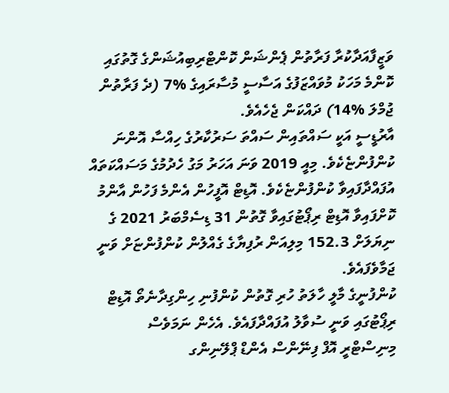ވަޒީފާއަދާކުރާ ފަރާތުން ޕެންޝަން ކޮންޓްރިބިއުޝަންގެ ގޮތުގައި ކޮންމެ މަހަކު މުވައްޒަފުގެ އަސާސީ މުސާރައިގެ %7 (ދެ ފަރާތުން ޖުމްލަ %14) ދައްކަން ޖެހެއެވެ.
އާރުޑީސީ އަކީ ސައްތައިން ސައްތަ ސަރުކާރުގެ ހިއްސާ އޮންނަ ކުންފުންޏެކެވެ. މިއީ 2019 ވަނަ އަހަރު މަގު ހެދުމުގެ މަސައްކަތައް އުފައްދާފައިވާ ކުންފުންޏެކެވެ. އޮޑިޓް އޮފީހުން އެންމެ ފަހުން އާންމު ކޮށްފައިވާ އޮޑިޓް ރިޕޯޓުގައިވާ ގޮތުން 31 ޑިސެމްބަރު 2021 ގެ ނިޔަލަށް 152.3 މިލިއަން ރުފިޔާގެ ގެއްލުން ކުންފުންޏަށް ވަނީ ޖަމާވެފައެވެ.
ކުންފުނީގެ މާލީ ހާލަތު ހުރި ގޮތުން ކުންފުނި ހިންގިދާނެތޯ އޮޑިޓް ރިޕޯޓުގައި ވަނީ ސުވާލު އުފައްދާފައެވެ. އެހެން ނަމަވެސް މިނިސްޓްރީ އޮފް ފިނޭންސް އެންޑް ޕްލޭނިންގ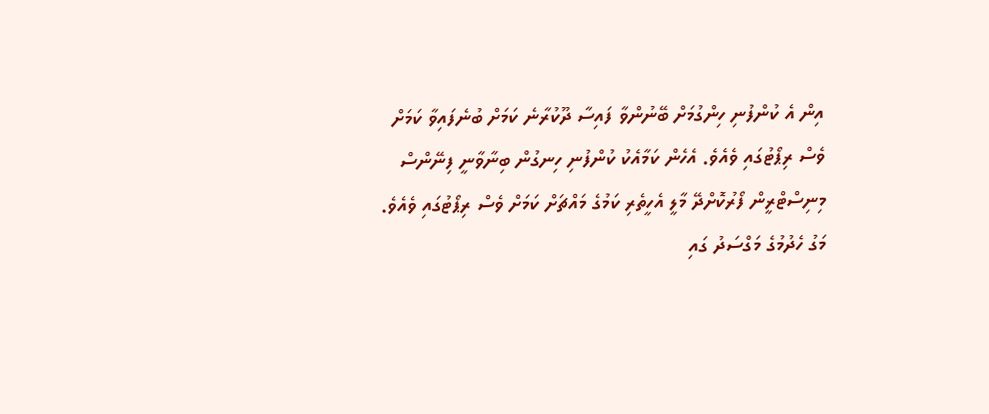އިން އެ ކުންފުނި ހިންގުމަށް ބޭނުންވާ ފައިސާ ދޫކުރާނެ ކަމަށް ބުނެފައިވާ ކަމަށް ވެސް ރިޕޯޓުގައި ވެއެވެ. އެހެން ކަމާއެކު ކުންފުނި ހިނގުން ބިނާވާނީ ފިނޭންސް މިނިސްޓްރީން ފޯރުކޮށްދޭ މާލީ އެހީތެރި ކަމުގެ މައްޗަށް ކަމަށް ވެސް ރިޕޯޓުގައި ވެއެވެ.
މަގު ހެދުމުގެ މަގްސަދު ގައި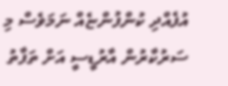އުފެއްދި ކުންފުންޏެއް ނަމަވެސް މި ސަރުކާރުން އާރުޑީސީ އަށް ތަފާތު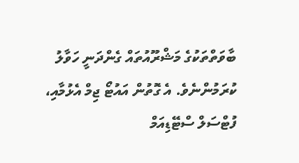ބާވަތްތަކުގެ މަޝްރޫއުތައް ގެންދަނީ ހަވާލު ކުރަމުންނެވެ. އެ ގޮތުން އައުޓޯ ޖިމް އެޅުމާއި، ފުޓްސަލް ސްޓޭޑިއަމް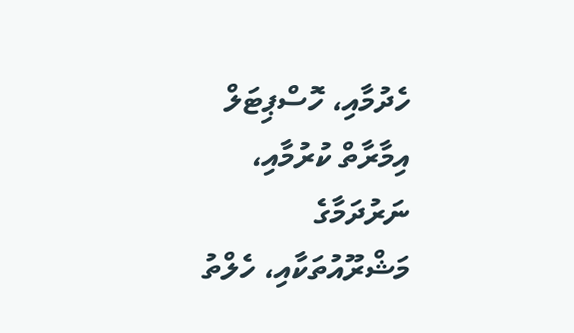ހެދުމާއި، ހޮސްޕިޓަލް އިމާރާތް ކުރުމާއި، ނަރުދަމާގެ މަޝްރޫއުތަކާއި، ހެލްތު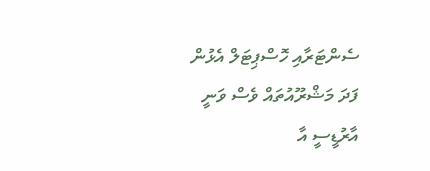ސެންޓަރާއި ހޮސްޕިޓަލް އެޅުން ފަދަ މަޝްރޫއުތައް ވެސް ވަނީ އާރުޑީސީ އާ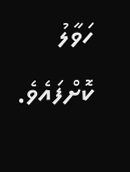ހަވާލު ކޮށްފައެވެ.